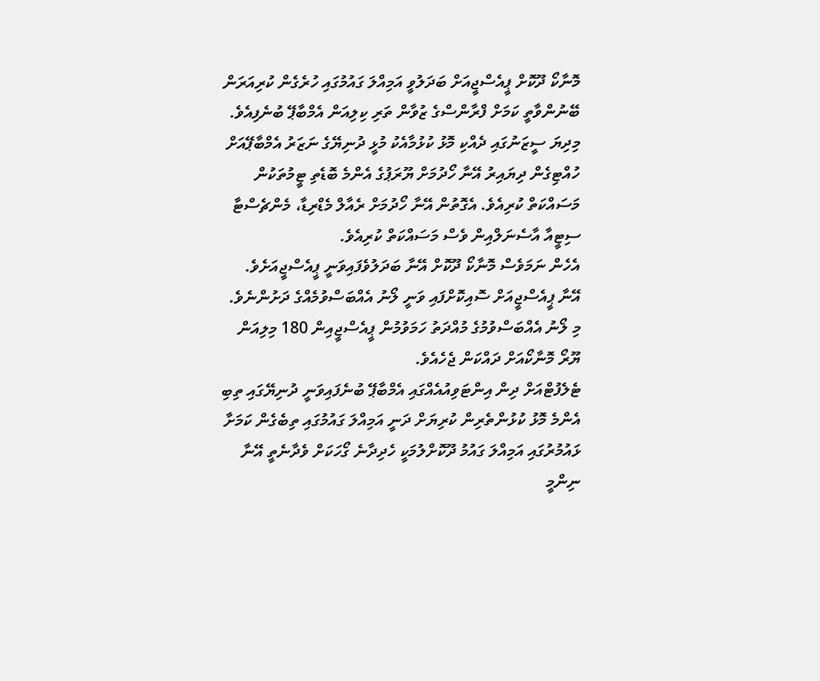މޮނާކޯ ދޫކޮށް ޕީއެސްޖީއަށް ބަދަލުވީ އަމިއްލަ ގައުމުގައި ހުރެގެން ކުރިއަރަން ބޭނުންވާތީ ކަމަށް ފްރާންސްގެ ޒުވާން ތަރި ކިލިއަން އެމްބާޕޭ ބުނެފިއެވެ.
މިދިޔަ ސީޒަނުގައި ދެއްކި މޮޅު ކުޅުމާއެކު މުޅީ ދުނިޔޭގެ ނަޒަރު އެމްބާޕޭއަށް ހުއްޓިގެން ދިޔައިރު އޭނާ ހޯދުމަށް ޔޫރަޕުގެ އެންމެ ބޮޑެތި ޓީމުތަކުން މަސައްކަތް ކުރިއެވެ. އެގޮތުން އޭނާ ހޯދުމަށް ރެއާލް މެޑްރިޑާ، މެންޗެސްޓާ ސިޓީއާ އާސެނަލްއިން ވެސް މަސައްކަތް ކުރިއެވެ.
އެހެން ނަމަވެސް މޮނާކޯ ދޫކޮށް އޭނާ ބަދަލުވެފައިވަނީ ޕީއެސްޖީއަށެވެ. އޭނާ ޕީއެސްޖީއަށް ސޮއިކޮށްފައި ވަނީ ލޯނު އެއްބަސްވުމެއްގެ ދަށުންނެވެ. މި ލޯނު އެއްބަސްވުމުގެ މުއްދަތު ހަމަވުމުން ޕީއެސްޖީއިން 180 މިލިއަން ޔޫރޯ މޮނާކޯއަށް ދައްކަން ޖެހެއެވެ.
ޓެލެފުޓްއަށް ދިން އިންޓަވިއުއެއްގައި އެމްބާޕޭ ބުނެފައިވަނީ ދުނިޔޭގައި ތިބި އެންމެ މޮޅު ކުޅުންތެރިން ކުރިޔަށް ދަނީ އަމިއްލަ ގައުމުގައި ތިބެގެން ކަމަށާ ޅައުމުރުގައި އަމިއްލަ ގައުމު ދޫކޮށްލުމަކީ ހެދިދާނެ ގޯހަކަށް ވެދާނެތީ އޭނާ ނިންމީ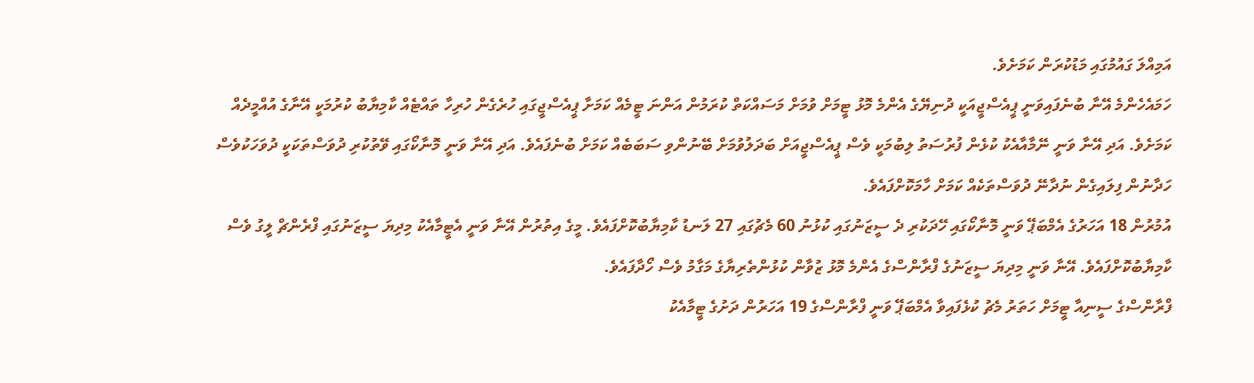އަމިއްލަ ގައުމުގައި މަޑުކުރަން ކަމަށެވެ.
ހަމައެހެންމެ އޭނާ ބުނެފައިވަނީ ޕީއެސްޖީއަކީ ދުނިޔޭގެ އެންމެ މޮޅު ޓީމަށް ވުމަށް މަސައްކަތް ކުރަމުން އަންނަ ޓީމެއް ކަމަށާ ޕީއެސްޖީގައި ހުރެގެން ހުރިހާ ތައްޓެއް ކާމިޔާބު ކުރުމަކީ އޭނާގެ އުއްމީދެއް ކަމަށެވެ. އަދި އޭނާ ވަނީ ނޭމާއާއެކު ކުޅެން ފުރުސަތު ލިބުމަކީ ވެސް ޕީއެސްޖީއަށް ބަދަލުވުމަށް ބޭނުންވި ސަބަބެއް ކަމަށް ބުނެފައެވެ. އަދި އޭނާ ވަނީ މޮނާކޯގައި ވޭތުކުރި ދުވަސްތަކަކީ ދުވަހަކުވެސް ހަދާނުން ފިލައިގެން ނުދާނޭ ދުވަސްތަކެއް ކަމަށް ހާމަކޮށްފައެވެ.
އުމުރުން 18 އަހަރުގެ އެމްބަޕޭ ވަނީ މޮނާކޯގައި ހޭދަކުރި ދެ ސީޒަނުގައި ކުޅުނު 60 މެޗުގައި 27 ލަނޑު ކާމިޔާބުކޮށްފައެވެ. މީގެ އިތުރުން އޭނާ ވަނީ އެޓީމާއެކު މިދިޔަ ސީޒަނުގައި ފްރެންޗް ލީގު ވެސް ކާމިޔާބުކޮށްފައެވެ. އޭނާ ވަނީ މިދިޔަ ސީޒަނުގެ ފްރާންސްގެ އެންމެ މޮޅު ޒުވާން ކުޅުންތެރިޔާގެ މަގާމު ވެސް ހޯދާފައެވެ.
ފްރާންސްގެ ސީނިއާ ޓީމަށް ހަތަރު މެޗު ކުޅެފައިވާ އެމްބަޕޭ ވަނީ ފްރާންސްގެ 19 އަހަރުން ދަށުގެ ޓީމާއެކު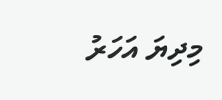މިދިޔަ އަހަރު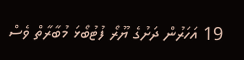19 އަހަރުން ދަށުގެ ޔޫރޯ ފުޓުބޯޅަ މުބާރާތް ވެސް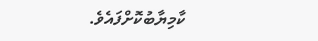ކާމިޔާބުކޮށްފައެވެ.